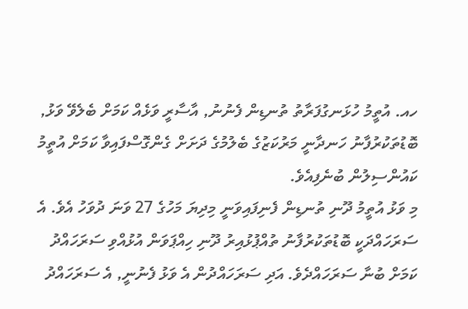ހއ. އުތީމު ހުޅަނގުފަރާތު ތުނޑިން ފެނުނު, އާސާރީ ވަޅެއް ކަމަށް ބެލެވޭ ވަޅު, ބޮޑުތަކުރުފާނު ހަނދާނީ މަރުކަޒުގެ ބެލުމުގެ ދަށަށް ގެންގޮސްފައިވާ ކަމަށް އުތީމު ކައުންސިލުން ބުނެފިއެވެ.
މި ވަޅު އުތީމު ދޫނި ތުނޑިން ފެނިފައިވަނީ މިދިޔަ މަހުގެ 27 ވަނަ ދުވަހު އެވެ. އެ ސަރަހައްދަކީ ބޮޑުތަކުރުފާނު ތުއްޕުޅުއިރު ދޫނި ހިއްޕަވަން އުޅުއްވި ސަރަހައްދު ކަމަށް ބުނާ ސަރަހައްދެވެ. އަދި ސަރަހައްދުން އެ ވަޅު ފެނުނީ, އެ ސަރަހައްދު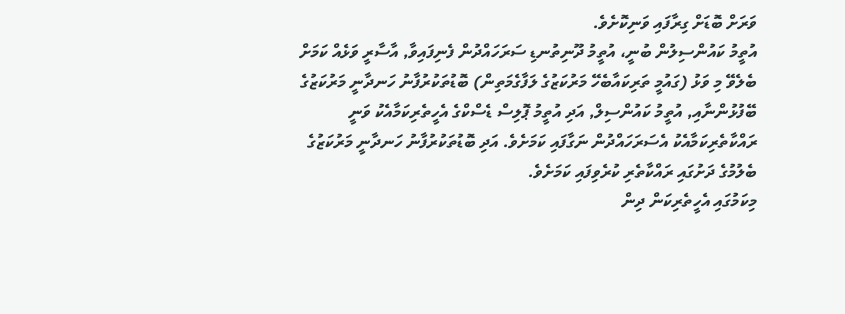ވަރަށް ބޮޑަށް ގިރާފައި ވަނިކޮށެވެ.
އުތީމު ކައުންސިލުން ބުނީ، އުތީމު ދޫނިތުނޑި ސަރަހައްދުން ފެނިފައިވާ, އާސާރީ ވަޅެއް ކަމަށް ބެލެވޭ މި ވަޅު (ގައުމީ ތަރިކައާބެހޭ މަރުކަޒުގެ ލަފާގެމަތިން) ބޮޑުތަކުރުފާނު ހަނދާނީ މަރުކަޒުގެ ބޭފުޅުންނާއި, އުތީމު ކައުންސިލް, އަދި އުތީމު ޕޮލިސް ޑެސްކްގެ އެހީތެރިކަމާއެކު ވަނީ ރައްކާތެރިކަމާއެކު އެސަރަހައްދުން ނަގާފައި ކަމަށެވެ. އަދި ބޮޑުތަކުރުފާނު ހަނދާނީ މަރުކަޒުގެ ބެލުމުގެ ދަށުގައި ރައްކާތެރި ކުރެވިފައި ކަމަށެވެ.
މިކަމުގައި އެހީތެރިކަން ދިން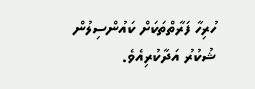ހުރިހާ ފަރާތްތަކަށް ކައުންސިލުން ޝުކުރު އަދާކުރިއެވެ.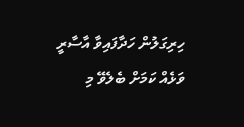ހިރިގަލުން ހަދާފައިވާ އާސާރީ ވަޅެއް ކަމަށް ބެލެވޭ މި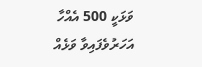ވަޅަކީ 500 އެއްހާ އަހަރުވެފައިވާ ވަޅެއް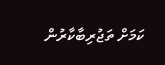ކަމަށް ތަޖުރިބާކާރުން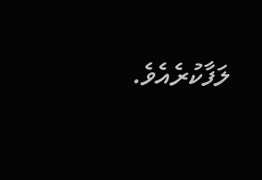ލަފާކުރެއެވެ.